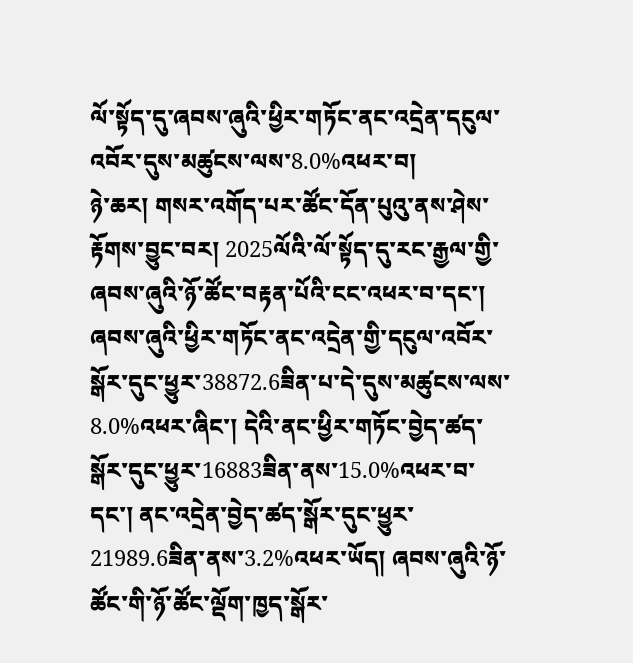ལོ་སྟོད་དུ་ཞབས་ཞུའི་ཕྱིར་གཏོང་ནང་འདྲེན་དངུལ་འབོར་དུས་མཚུངས་ལས་8.0%འཕར་བ།
ཉེ་ཆར། གསར་འགོད་པར་ཚོང་དོན་པུའུ་ནས་ཤེས་རྟོགས་བྱུང་བར། 2025ལོའི་ལོ་སྟོད་དུ་རང་རྒྱལ་གྱི་ཞབས་ཞུའི་ཉོ་ཚོང་བརྟན་པོའི་ངང་འཕར་བ་དང་། ཞབས་ཞུའི་ཕྱིར་གཏོང་ནང་འདྲེན་གྱི་དངུལ་འབོར་སྒོར་དུང་ཕྱུར་38872.6ཟིན་པ་དེ་དུས་མཚུངས་ལས་8.0%འཕར་ཞིང་། དེའི་ནང་ཕྱིར་གཏོང་བྱེད་ཚད་སྒོར་དུང་ཕྱུར་16883ཟིན་ནས་15.0%འཕར་བ་དང་། ནང་འདྲེན་བྱེད་ཚད་སྒོར་དུང་ཕྱུར་21989.6ཟིན་ནས་3.2%འཕར་ཡོད། ཞབས་ཞུའི་ཉོ་ཚོང་གི་ཉོ་ཚོང་ལྡོག་ཁྱད་སྒོར་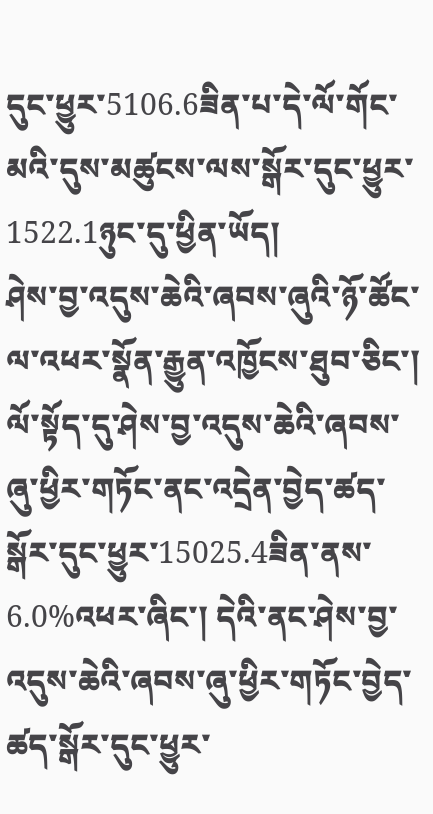དུང་ཕྱུར་5106.6ཟིན་པ་དེ་ལོ་གོང་མའི་དུས་མཚུངས་ལས་སྒོར་དུང་ཕྱུར་1522.1ཉུང་དུ་ཕྱིན་ཡོད།
ཤེས་བྱ་འདུས་ཆེའི་ཞབས་ཞུའི་ཉོ་ཚོང་ལ་འཕར་སྣོན་རྒྱུན་འཁྱོངས་ཐུབ་ཅིང་། ལོ་སྟོད་དུ་ཤེས་བྱ་འདུས་ཆེའི་ཞབས་ཞུ་ཕྱིར་གཏོང་ནང་འདྲེན་བྱེད་ཚད་སྒོར་དུང་ཕྱུར་15025.4ཟིན་ནས་6.0%འཕར་ཞིང་། དེའི་ནང་ཤེས་བྱ་འདུས་ཆེའི་ཞབས་ཞུ་ཕྱིར་གཏོང་བྱེད་ཚད་སྒོར་དུང་ཕྱུར་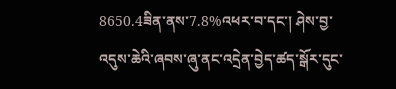8650.4ཟིན་ནས་7.8%འཕར་བ་དང་། ཤེས་བྱ་འདུས་ཆེའི་ཞབས་ཞུ་ནང་འདྲེན་བྱེད་ཚད་སྒོར་དུང་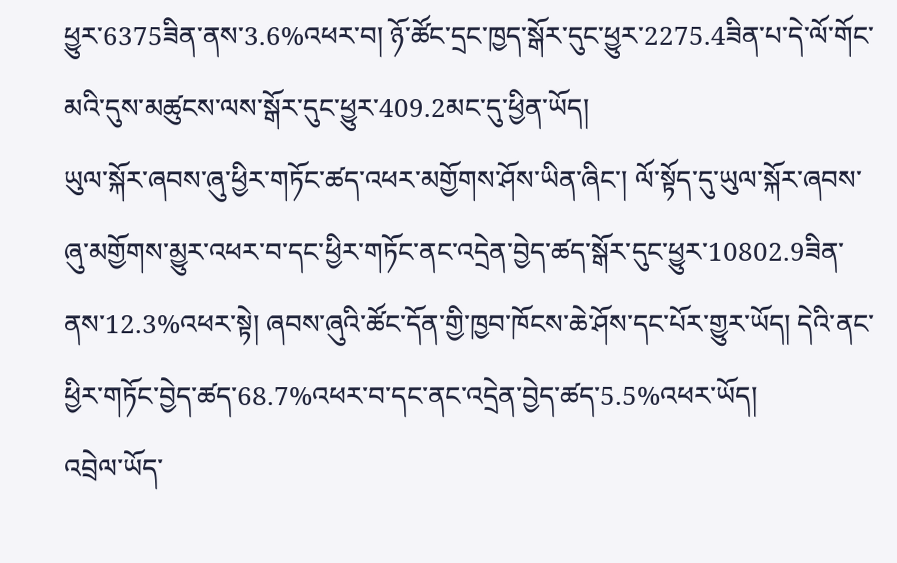ཕྱུར་6375ཟིན་ནས་3.6%འཕར་བ། ཉོ་ཚོང་དྲང་ཁྱད་སྒོར་དུང་ཕྱུར་2275.4ཟིན་པ་དེ་ལོ་གོང་མའི་དུས་མཚུངས་ལས་སྒོར་དུང་ཕྱུར་409.2མང་དུ་ཕྱིན་ཡོད།
ཡུལ་སྐོར་ཞབས་ཞུ་ཕྱིར་གཏོང་ཚད་འཕར་མགྱོགས་ཤོས་ཡིན་ཞིང་། ལོ་སྟོད་དུ་ཡུལ་སྐོར་ཞབས་ཞུ་མགྱོགས་མྱུར་འཕར་བ་དང་ཕྱིར་གཏོང་ནང་འདྲེན་བྱེད་ཚད་སྒོར་དུང་ཕྱུར་10802.9ཟིན་ནས་12.3%འཕར་སྟེ། ཞབས་ཞུའི་ཚོང་དོན་གྱི་ཁྱབ་ཁོངས་ཆེ་ཤོས་དང་པོར་གྱུར་ཡོད། དེའི་ནང་ཕྱིར་གཏོང་བྱེད་ཚད་68.7%འཕར་བ་དང་ནང་འདྲེན་བྱེད་ཚད་5.5%འཕར་ཡོད།
འབྲེལ་ཡོད་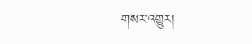གསར་འགྱུར།